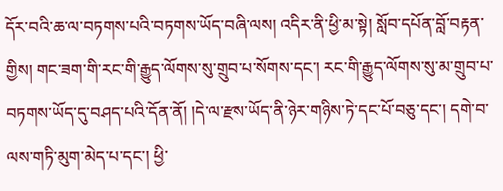དོར་བའི་ཆ་ལ་བཏགས་པའི་བཏགས་ཡོད་བཞི་ལས། འདིར་ནི་ཕྱི་མ་སྟེ། སློབ་དཔོན་བློ་བརྟན་གྱིས། གང་ཟག་གི་རང་གི་རྒྱུད་ལོགས་སུ་གྲུབ་པ་སོགས་དང་། རང་གི་རྒྱུད་ལོགས་སུ་མ་གྲུབ་པ་བཏགས་ཡོད་དུ་བཤད་པའི་དོན་ནོ། །དེ་ལ་རྫས་ཡོད་ནི་ཉེར་གཉིས་ཏེ་དང་པོ་བཅུ་དང་། དགེ་བ་ལས་གཏི་མུག་མེད་པ་དང་། ཕྱི་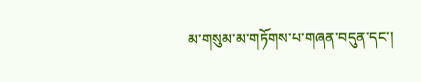མ་གསུམ་མ་གཏོགས་པ་གཞན་བདུན་དང་།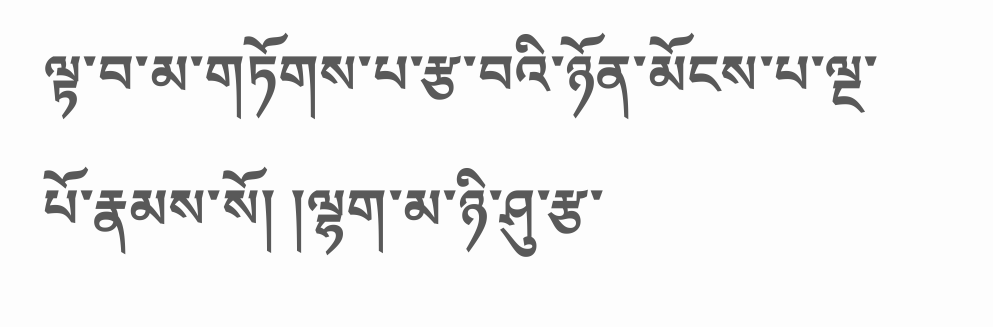ལྟ་བ་མ་གཏོགས་པ་རྩ་བའི་ཉོན་མོངས་པ་ལྔ་པོ་རྣམས་སོ། །ལྷག་མ་ཉི་ཤུ་རྩ་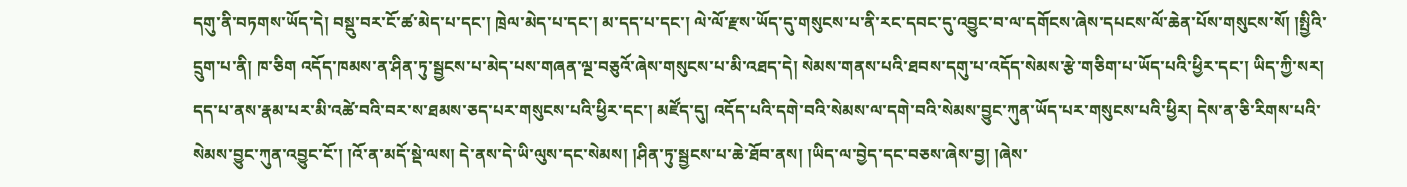དགུ་ནི་བཏགས་ཡོད་དེ། བསྡུ་བར་ངོ་ཚ་མེད་པ་དང་། ཁྲེལ་མེད་པ་དང་། མ་དད་པ་དང་། ལེ་ལོ་རྫས་ཡོད་དུ་གསུངས་པ་ནི་རང་དབང་དུ་འབྱུང་བ་ལ་དགོངས་ཞེས་དཔངས་ལོ་ཆེན་པོས་གསུངས་སོ། །སྤྱིའི་དྲུག་པ་ནི། ཁ་ཅིག འདོད་ཁམས་ན་ཤིན་ཏུ་སྦྱངས་པ་མེད་པས་གཞན་ལྔ་བཅུའོ་ཞེས་གསུངས་པ་མི་འཐད་དེ། སེམས་གནས་པའི་ཐབས་དགུ་པ་འདོད་སེམས་རྩེ་གཅིག་པ་ཡོད་པའི་ཕྱིར་དང་། ཡིད་ཀྱི་སར། དད་པ་ནས་རྣམ་པར་མི་འཚེ་བའི་བར་ས་ཐམས་ཅད་པར་གསུངས་པའི་ཕྱིར་དང་། མཛོད་དུ། འདོད་པའི་དགེ་བའི་སེམས་ལ་དགེ་བའི་སེམས་བྱུང་ཀུན་ཡོད་པར་གསུངས་པའི་ཕྱིར། དེས་ན་ཅི་རིགས་པའི་སེམས་བྱུང་ཀུན་འབྱུང་ངོ་། །འོ་ན་མདོ་སྡེ་ལས། དེ་ནས་དེ་ཡི་ལུས་དང་སེམས། །ཤིན་ཏུ་སྦྱངས་པ་ཆེ་ཐོབ་ནས། །ཡིད་ལ་བྱེད་དང་བཅས་ཞེས་བྱ། །ཞེས་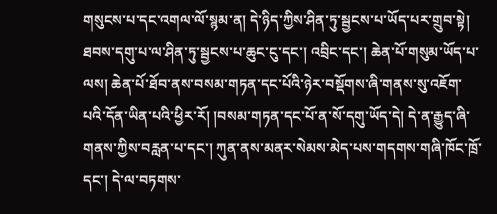གསུངས་པ་དང་འགལ་ལོ་སྙམ་ན། དེ་ཉིད་ཀྱིས་ཤིན་ཏུ་སྦྱངས་པ་ཡོད་པར་གྲུབ་སྟེ། ཐབས་དགུ་པ་ལ་ཤིན་ཏུ་སྦྱངས་པ་ཆུང་ངུ་དང་། འབྲིང་དང་། ཆེན་པོ་གསུམ་ཡོད་པ་ལས། ཆེན་པོ་ཐོབ་ནས་བསམ་གཏན་དང་པོའི་ཉེར་བསྡོགས་ཞི་གནས་སུ་འཇོག་པའི་དོན་ཡིན་པའི་ཕྱིར་རོ། །བསམ་གཏན་དང་པོ་ན་སོ་དགུ་ཡོད་དེ། དེ་ན་རྒྱུད་ཞི་གནས་ཀྱིས་བརླན་པ་དང་། ཀུན་ནས་མནར་སེམས་མེད་པས་གདགས་གཞི་ཁོང་ཁྲོ་དང་། དེ་ལ་བཏགས་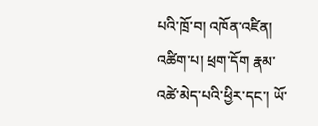པའི་ཁྲོ་བ། འཁོན་འཛིན། འཚིག་པ། ཕྲག་དོག རྣམ་འཚེ་མེད་པའི་ཕྱིར་དང་། ཡོ་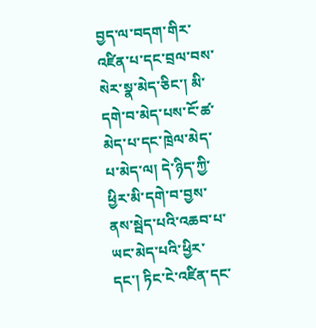བྱད་ལ་བདག་གིར་འཛིན་པ་དང་བྲལ་བས་སེར་སྣ་མེད་ཅིང་། མི་དགེ་བ་མེད་པས་ངོ་ཚ་མེད་པ་དང་ཁྲེལ་མེད་པ་མེད་ལ། དེ་ཉིད་ཀྱི་ཕྱིར་མི་དགེ་བ་བྱས་ནས་སྦེད་པའི་འཆབ་པ་ཡང་མེད་པའི་ཕྱིར་དང་། ཏིང་ངེ་འཛིན་དང་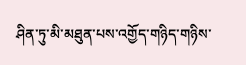ཤིན་ཏུ་མི་མཐུན་པས་འགྱོད་གཉིད་གཉིས་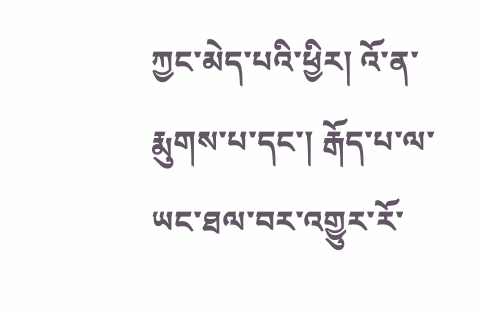ཀྱང་མེད་པའི་ཕྱིར། འོ་ན་རྨུགས་པ་དང་། རྒོད་པ་ལ་ཡང་ཐལ་བར་འགྱུར་རོ་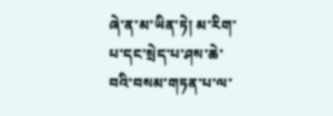ཞེ་ན་མ་ཡིན་ཏེ། མ་རིག་པ་དང་སྲེད་པ་ཤས་ཆེ་བའི་བསམ་གཏན་པ་ལ་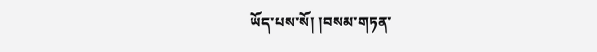ཡོད་པས་སོ། །བསམ་གཏན་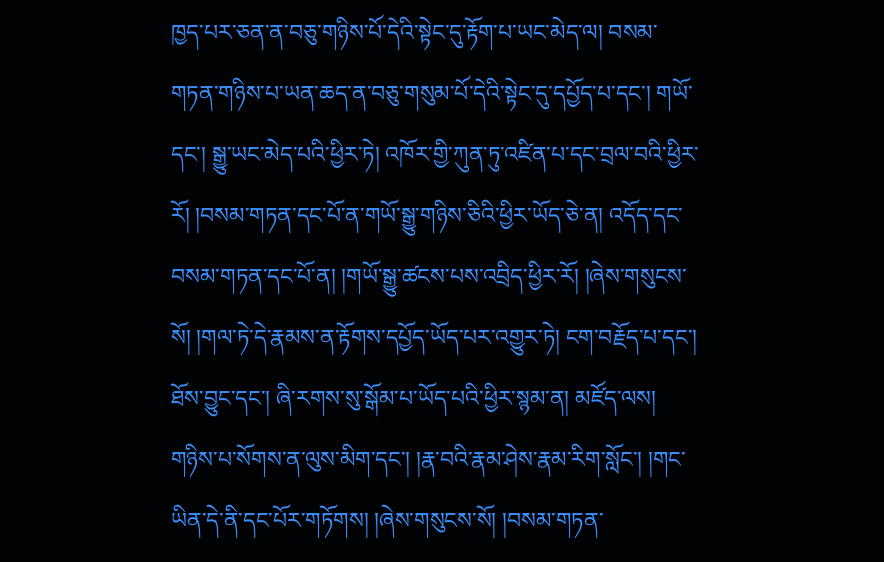ཁྱད་པར་ཅན་ན་བཅུ་གཉིས་པོ་དེའི་སྟེང་དུ་རྟོག་པ་ཡང་མེད་ལ། བསམ་གཏན་གཉིས་པ་ཡན་ཆད་ན་བཅུ་གསུམ་པོ་དེའི་སྟེང་དུ་དཔྱོད་པ་དང་། གཡོ་དང་། སྒྱུ་ཡང་མེད་པའི་ཕྱིར་ཏེ། འཁོར་གྱི་ཀུན་ཏུ་འཛིན་པ་དང་བྲལ་བའི་ཕྱིར་རོ། །བསམ་གཏན་དང་པོ་ན་གཡོ་སྒྱུ་གཉིས་ཅིའི་ཕྱིར་ཡོད་ཅེ་ན། འདོད་དང་བསམ་གཏན་དང་པོ་ན། །གཡོ་སྒྱུ་ཚངས་པས་འབྲིད་ཕྱིར་རོ། །ཞེས་གསུངས་སོ། །གལ་ཏེ་དེ་རྣམས་ན་རྟོགས་དཔྱོད་ཡོད་པར་འགྱུར་ཏེ། ངག་བརྗོད་པ་དང་། ཐོས་བྱུང་དང་། ཞི་རགས་སུ་སྒོམ་པ་ཡོད་པའི་ཕྱིར་སྙམ་ན། མཛོད་ལས། གཉིས་པ་སོགས་ན་ལུས་མིག་དང་། །རྣ་བའི་རྣམ་ཤེས་རྣམ་རིག་སློང་། །གང་ཡིན་དེ་ནི་དང་པོར་གཏོགས། །ཞེས་གསུངས་སོ། །བསམ་གཏན་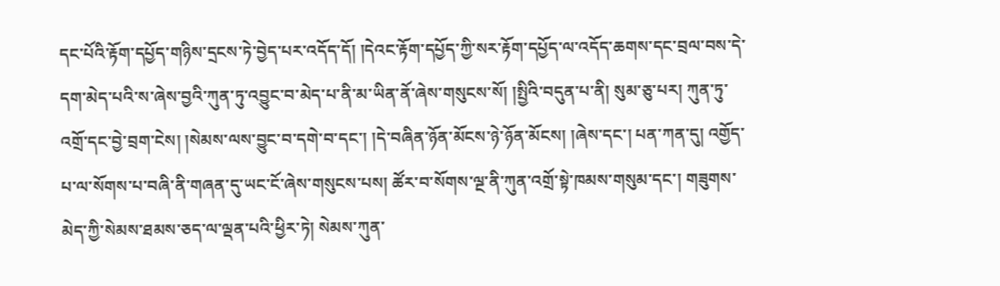དང་པོའི་རྟོག་དཔྱོད་གཉིས་དྲངས་ཏེ་བྱེད་པར་འདོད་དོ། །དེའང་རྟོག་དཔྱོད་ཀྱི་སར་རྟོག་དཔྱོད་ལ་འདོད་ཆགས་དང་བྲལ་བས་དེ་དག་མེད་པའི་ས་ཞེས་བྱའི་ཀུན་ཏུ་འབྱུང་བ་མེད་པ་ནི་མ་ཡིན་ནོ་ཞེས་གསུངས་སོ། །སྤྱིའི་བདུན་པ་ནི། སུམ་ཅུ་པར། ཀུན་ཏུ་འགྲོ་དང་བྱེ་བྲག་ངེས། །སེམས་ལས་བྱུང་བ་དགེ་བ་དང་། །དེ་བཞིན་ཉོན་མོངས་ཉེ་ཉོན་མོངས། །ཞེས་དང་། པན་ཀན་དུ། འགྱོད་པ་ལ་སོགས་པ་བཞི་ནི་གཞན་དུ་ཡང་ངོ་ཞེས་གསུངས་པས། ཚོར་བ་སོགས་ལྔ་ནི་ཀུན་འགྲོ་སྟེ་ཁམས་གསུམ་དང་། གཟུགས་མེད་ཀྱི་སེམས་ཐམས་ཅད་ལ་ལྡན་པའི་ཕྱིར་ཏེ། སེམས་ཀུན་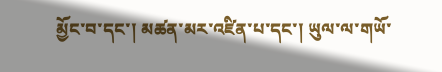མྱོང་བ་དང་། མཚན་མར་འཛིན་པ་དང་། ཡུལ་ལ་གཡོ་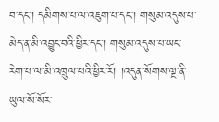བ་དང་། དམིགས་པ་ལ་འཇུག་པ་དང་། གསུམ་འདུས་པ་མེད་ན་མི་འབྱུང་བའི་ཕྱིར་དང་། གསུམ་འདུས་པ་ཡང་རེག་པ་ལ་མི་འཁྲུལ་པའི་ཕྱིར་རོ། །འདུན་སོགས་ལྔ་ནི་ཡུལ་སོ་སོར་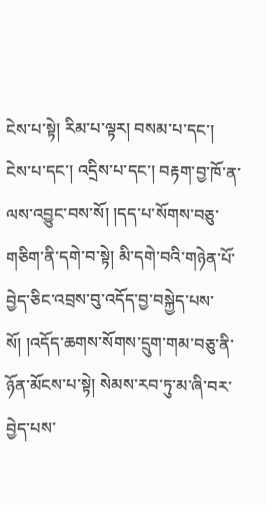ངེས་པ་སྟེ། རིམ་པ་ལྟར། བསམ་པ་དང་། ངེས་པ་དང་། འདྲིས་པ་དང་། བརྟག་བྱ་ཁོ་ན་ལས་འབྱུང་བས་སོ། །དད་པ་སོགས་བཅུ་གཅིག་ནི་དགེ་བ་སྟེ། མི་དགེ་བའི་གཉེན་པོ་བྱེད་ཅིང་འབྲས་བུ་འདོད་བྱ་བསྐྱེད་པས་སོ། །འདོད་ཆགས་སོགས་དྲུག་གམ་བཅུ་ནི་ཉོན་མོངས་པ་སྟེ། སེམས་རབ་ཏུ་མ་ཞི་བར་བྱེད་པས་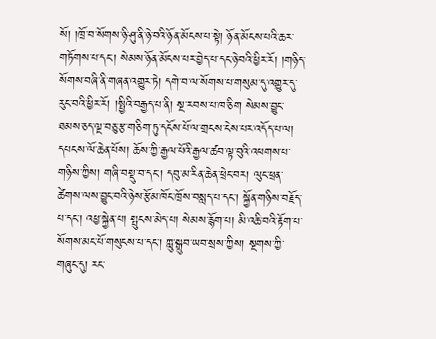སོ། །ཁྲོ་བ་སོགས་ཉི་ཤུ་ནི་ཉེ་བའི་ཉོན་མོངས་པ་སྟེ། ཉོན་མོངས་པའི་ཆར་གཏོགས་པ་དང་། སེམས་ཉོན་མོངས་པར་བྱེད་པ་དང་ཉེ་བའི་ཕྱིར་རོ། །གཉིད་སོགས་བཞི་ནི་གཞན་འགྱུར་ཏེ། དགེ་བ་ལ་སོགས་པ་གསུམ་དུ་འགྱུར་དུ་རུང་བའི་ཕྱིར་རོ། །སྤྱིའི་བརྒྱད་པ་ནི། སྔ་རབས་པ་ཁ་ཅིག སེམས་བྱུང་ཐམས་ཅད་ལྔ་བཅུ་རྩ་གཅིག་ཏུ་དངོས་པོ་ལ་གྲངས་ངེས་པར་འདོད་པ་ལ། དཔངས་ལོ་ཆེན་པོས། ཆོས་ཀྱི་རྒྱལ་པོའི་རྒྱལ་ཚབ་ལྟ་བུའི་འཕགས་པ་གཉིས་ཀྱིས། གཞི་བསྡུ་བ་དང་། དབུ་མ་རིན་ཆེན་ཕྲེང་བར། ལུང་ཕྲན་ཚེགས་ལས་བྱུང་བའི་ཉེས་རྩོམ་ཁོང་ཁྲོས་བསླད་པ་དང་། སྐྱོན་གཉིས་བརྗོད་པ་དང་། འཕྱ་སྐྱེན་པ། སྤུངས་མེད་པ། སེམས་རྙོག་པ། མི་འཆི་བའི་རྟོག་པ་སོགས་མང་པོ་གསུངས་པ་དང་། ཀླུ་སྒྲུབ་ཡབ་སྲས་ཀྱིས། སྔགས་ཀྱི་གཞུང་དུ། རང་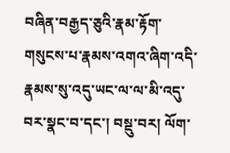བཞིན་བརྒྱད་ཅུའི་རྣམ་རྟོག་གསུངས་པ་རྣམས་འགའ་ཞིག་འདི་རྣམས་སུ་འདུ་ཡང་ལ་ལ་མི་འདུ་བར་སྣང་བ་དང་། བསྡུ་བར། ལོག་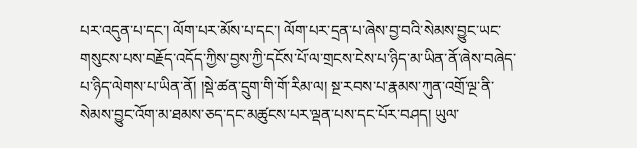པར་འདུན་པ་དང་། ལོག་པར་མོས་པ་དང་། ལོག་པར་དྲན་པ་ཞེས་བྱ་བའི་སེམས་བྱུང་ཡང་གསུངས་པས་བརྗོད་འདོད་ཀྱིས་བྱས་ཀྱི་དངོས་པོ་ལ་གྲངས་ངེས་པ་ཉིད་མ་ཡིན་ནོ་ཞེས་བཞེད་པ་ཉིད་ལེགས་པ་ཡིན་ནོ། །སྡེ་ཚན་དྲུག་གི་གོ་རིམ་ལ། སྔ་རབས་པ་རྣམས་ཀུན་འགྲོ་ལྔ་ནི་སེམས་བྱུང་འོག་མ་ཐམས་ཅད་དང་མཚུངས་པར་ལྡན་པས་དང་པོར་བཤད། ཡུལ་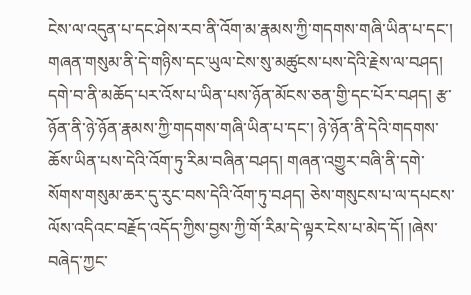ངེས་ལ་འདུན་པ་དང་ཤེས་རབ་ནི་འོག་མ་རྣམས་ཀྱི་གདགས་གཞི་ཡིན་པ་དང་། གཞན་གསུམ་ནི་དེ་གཉིས་དང་ཡུལ་ངེས་སུ་མཚུངས་པས་དེའི་རྗེས་ལ་བཤད། དགེ་བ་ནི་མཆོད་པར་འོས་པ་ཡིན་པས་ཉོན་མོངས་ཅན་གྱི་དང་པོར་བཤད། རྩ་ཉོན་ནི་ཉེ་ཉོན་རྣམས་ཀྱི་གདགས་གཞི་ཡིན་པ་དང་། ཉེ་ཉོན་ནི་དེའི་གདགས་ཆོས་ཡིན་པས་དེའི་འོག་ཏུ་རིམ་བཞིན་བཤད། གཞན་འགྱུར་བཞི་ནི་དགེ་སོགས་གསུམ་ཆར་དུ་རུང་བས་དེའི་འོག་ཏུ་བཤད། ཅེས་གསུངས་པ་ལ་དཔངས་ལོས་འདིའང་བརྗོད་འདོད་ཀྱིས་བྱས་ཀྱི་གོ་རིམ་དེ་ལྟར་ངེས་པ་མེད་དོ། །ཞེས་བཞེད་ཀྱང་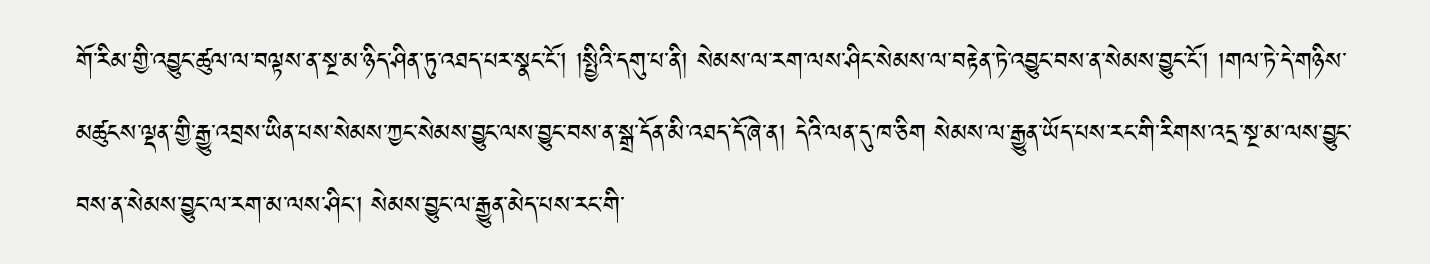གོ་རིམ་གྱི་འབྱུང་ཚུལ་ལ་བལྟས་ན་སྔ་མ་ཉིད་ཤིན་ཏུ་འཐད་པར་སྣང་ངོ་། །སྤྱིའི་དགུ་པ་ནི། སེམས་ལ་རག་ལས་ཤིང་སེམས་ལ་བརྟེན་ཏེ་འབྱུང་བས་ན་སེམས་བྱུང་ངོ་། །གལ་ཏེ་དེ་གཉིས་མཚུངས་ལྡན་གྱི་རྒྱུ་འབྲས་ཡིན་པས་སེམས་ཀྱང་སེམས་བྱུང་ལས་བྱུང་བས་ན་སྒྲ་དོན་མི་འཐད་དོ་ཞེ་ན། དེའི་ལན་དུ་ཁ་ཅིག སེམས་ལ་རྒྱུན་ཡོད་པས་རང་གི་རིགས་འདྲ་སྔ་མ་ལས་བྱུང་བས་ན་སེམས་བྱུང་ལ་རག་མ་ལས་ཤིང་། སེམས་བྱུང་ལ་རྒྱུན་མེད་པས་རང་གི་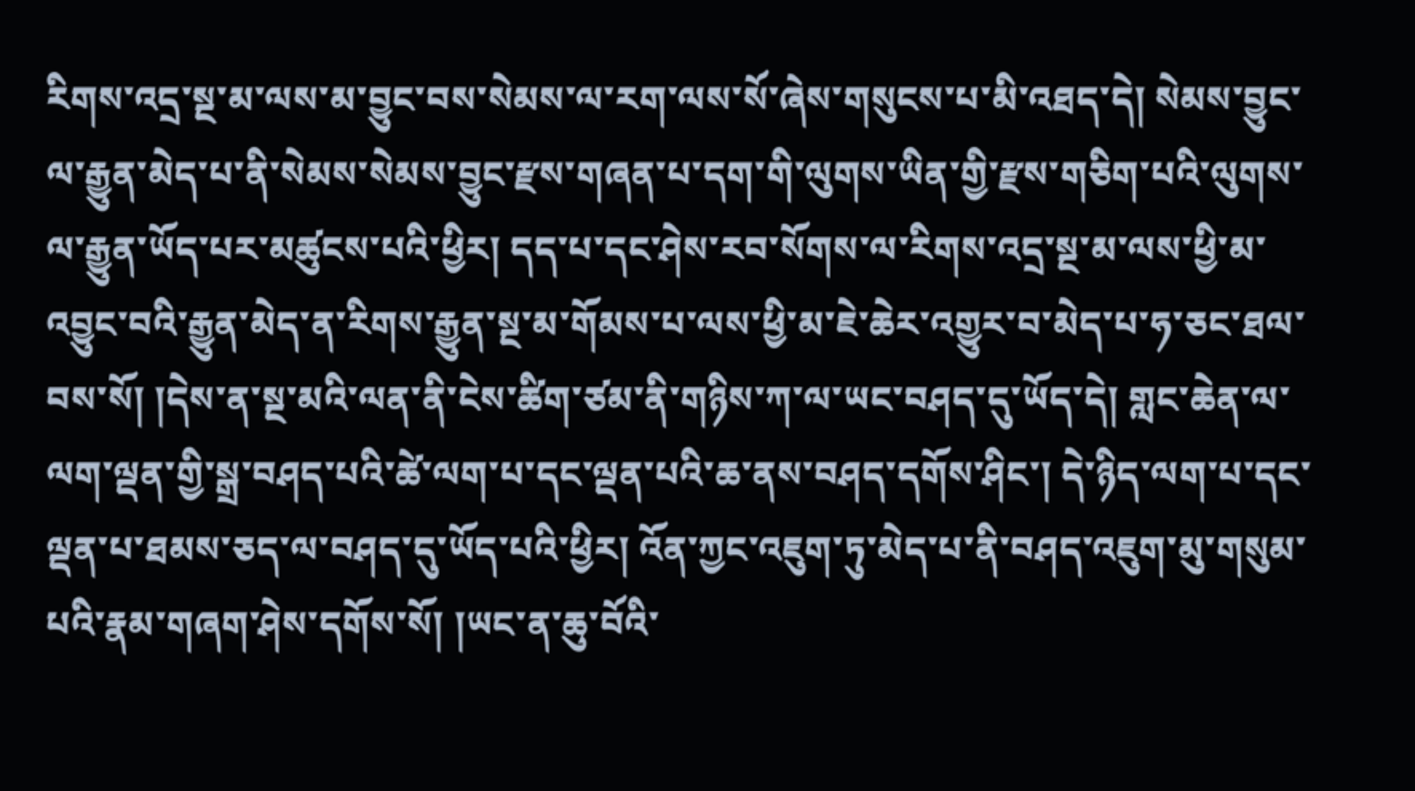རིགས་འདྲ་སྔ་མ་ལས་མ་བྱུང་བས་སེམས་ལ་རག་ལས་སོ་ཞེས་གསུངས་པ་མི་འཐད་དེ། སེམས་བྱུང་ལ་རྒྱུན་མེད་པ་ནི་སེམས་སེམས་བྱུང་རྫས་གཞན་པ་དག་གི་ལུགས་ཡིན་གྱི་རྫས་གཅིག་པའི་ལུགས་ལ་རྒྱུན་ཡོད་པར་མཚུངས་པའི་ཕྱིར། དད་པ་དང་ཤེས་རབ་སོགས་ལ་རིགས་འདྲ་སྔ་མ་ལས་ཕྱི་མ་འབྱུང་བའི་རྒྱུན་མེད་ན་རིགས་རྒྱུན་སྔ་མ་གོམས་པ་ལས་ཕྱི་མ་ཇེ་ཆེར་འགྱུར་བ་མེད་པ་ཧ་ཅང་ཐལ་བས་སོ། །དེས་ན་སྔ་མའི་ལན་ནི་ངེས་ཚིག་ཙམ་ནི་གཉིས་ཀ་ལ་ཡང་བཤད་དུ་ཡོད་དེ། གླང་ཆེན་ལ་ལག་ལྡན་གྱི་སྒྲ་བཤད་པའི་ཚེ་ལག་པ་དང་ལྡན་པའི་ཆ་ནས་བཤད་དགོས་ཤིང་། དེ་ཉིད་ལག་པ་དང་ལྡན་པ་ཐམས་ཅད་ལ་བཤད་དུ་ཡོད་པའི་ཕྱིར། འོན་ཀྱང་འཇུག་ཏུ་མེད་པ་ནི་བཤད་འཇུག་མུ་གསུམ་པའི་རྣམ་གཞག་ཤེས་དགོས་སོ། །ཡང་ན་ཆུ་བོའི་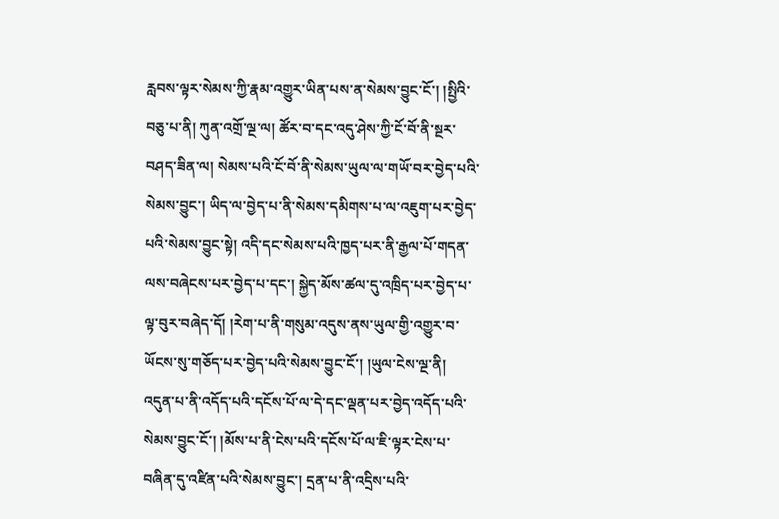རླབས་ལྟར་སེམས་ཀྱི་རྣམ་འགྱུར་ཡིན་པས་ན་སེམས་བྱུང་ངོ་། །སྤྱིའི་བཅུ་པ་ནི། ཀུན་འགྲོ་ལྔ་ལ། ཚོར་བ་དང་འདུ་ཤེས་ཀྱི་ངོ་བོ་ནི་སྔར་བཤད་ཟིན་ལ། སེམས་པའི་ངོ་བོ་ནི་སེམས་ཡུལ་ལ་གཡོ་བར་བྱེད་པའི་སེམས་བྱུང་། ཡིད་ལ་བྱེད་པ་ནི་སེམས་དམིགས་པ་ལ་འཇུག་པར་བྱེད་པའི་སེམས་བྱུང་སྟེ། འདི་དང་སེམས་པའི་ཁྱད་པར་ནི་རྒྱལ་པོ་གདན་ལས་བཞེངས་པར་བྱེད་པ་དང་། སྐྱེད་མོས་ཚལ་དུ་འཁྲིད་པར་བྱེད་པ་ལྟ་བུར་བཞེད་དོ། །རེག་པ་ནི་གསུམ་འདུས་ནས་ཡུལ་གྱི་འགྱུར་བ་ཡོངས་སུ་གཅོད་པར་བྱེད་པའི་སེམས་བྱུང་ངོ་། །ཡུལ་ངེས་ལྔ་ནི། འདུན་པ་ནི་འདོད་པའི་དངོས་པོ་ལ་དེ་དང་ལྡན་པར་བྱེད་འདོད་པའི་སེམས་བྱུང་ངོ་། །མོས་པ་ནི་ངེས་པའི་དངོས་པོ་ལ་ཇི་ལྟར་ངེས་པ་བཞིན་དུ་འཛིན་པའི་སེམས་བྱུང་། དྲན་པ་ནི་འདྲིས་པའི་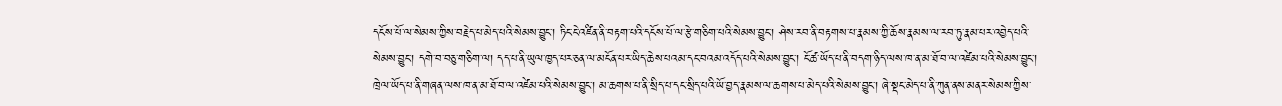དངོས་པོ་ལ་སེམས་ཀྱིས་བརྗེད་པ་མེད་པའི་སེམས་བྱུང་། ཏིང་ངེ་འཛིན་ནི་བརྟག་པའི་དངོས་པོ་ལ་རྩེ་གཅིག་པའི་སེམས་བྱུང་། ཤེས་རབ་ནི་བརྟགས་པ་རྣམས་ཀྱི་ཆོས་རྣམས་ལ་རབ་ཏུ་རྣམ་པར་འབྱེད་པའི་སེམས་བྱུང་། དགེ་བ་བཅུ་གཅིག་ལ། དད་པ་ནི་ཡུལ་ཁྱད་པར་ཅན་ལ་མངོན་པར་ཡིད་ཆེས་པའམ་དང་བའམ་འདོད་པའི་སེམས་བྱུང་། ངོ་ཚ་ཡོད་པ་ནི་བདག་ཉིད་ལས་ཁ་ན་མ་ཐོ་བ་ལ་འཛེམ་པའི་སེམས་བྱུང་། ཁྲེལ་ཡོད་པ་ནི་གཞན་ལས་ཁ་ན་མ་ཐོ་བ་ལ་འཛེམ་པའི་སེམས་བྱུང་། མ་ཆགས་པ་ནི་སྲིད་པ་དང་སྲིད་པའི་ཡོ་བྱད་རྣམས་ལ་ཆགས་པ་མེད་པའི་སེམས་བྱུང་། ཞེ་སྡང་མེད་པ་ནི་ཀུན་ནས་མནར་སེམས་ཀྱིས་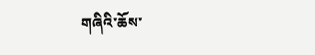གཞིའི་ཆོས་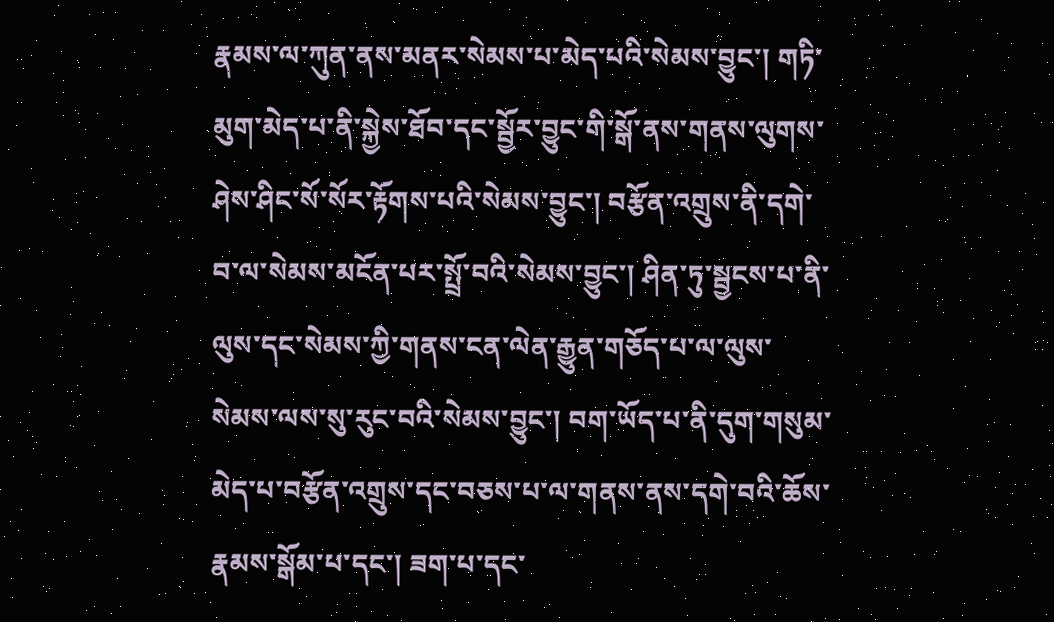རྣམས་ལ་ཀུན་ནས་མནར་སེམས་པ་མེད་པའི་སེམས་བྱུང་། གཏི་མུག་མེད་པ་ནི་སྐྱེས་ཐོབ་དང་སྦྱོར་བྱུང་གི་སྒོ་ནས་གནས་ལུགས་ཤེས་ཤིང་སོ་སོར་རྟོགས་པའི་སེམས་བྱུང་། བརྩོན་འགྲུས་ནི་དགེ་བ་ལ་སེམས་མངོན་པར་སྤྲོ་བའི་སེམས་བྱུང་། ཤིན་ཏུ་སྦྱངས་པ་ནི་ལུས་དང་སེམས་ཀྱི་གནས་ངན་ལེན་རྒྱུན་གཅོད་པ་ལ་ལུས་སེམས་ལས་སུ་རུང་བའི་སེམས་བྱུང་། བག་ཡོད་པ་ནི་དུག་གསུམ་མེད་པ་བརྩོན་འགྲུས་དང་བཅས་པ་ལ་གནས་ནས་དགེ་བའི་ཆོས་རྣམས་སྒོམ་པ་དང་། ཟག་པ་དང་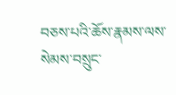བཅས་པའི་ཆོས་རྣམས་ལས་སེམས་བསྲུང་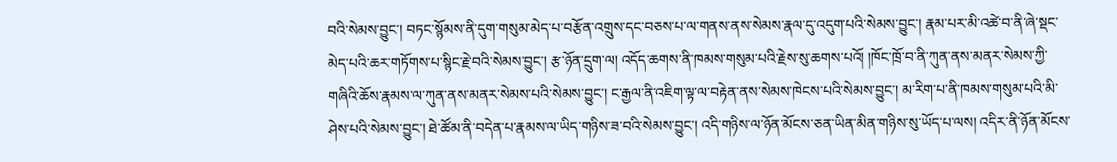བའི་སེམས་བྱུང་། བཏང་སྙོམས་ནི་དུག་གསུམ་མེད་པ་བརྩོན་འགྲུས་དང་བཅས་པ་ལ་གནས་ནས་སེམས་རྣལ་དུ་འདུག་པའི་སེམས་བྱུང་། རྣམ་པར་མི་འཚེ་བ་ནི་ཞེ་སྡང་མེད་པའི་ཆར་གཏོགས་པ་སྙིང་རྗེ་བའི་སེམས་བྱུང་། རྩ་ཉོན་དྲུག་ལ། འདོད་ཆགས་ནི་ཁམས་གསུམ་པའི་རྗེས་སུ་ཆགས་པའོ། །ཁོང་ཁྲོ་བ་ནི་ཀུན་ནས་མནར་སེམས་ཀྱི་གཞིའི་ཆོས་རྣམས་ལ་ཀུན་ནས་མནར་སེམས་པའི་སེམས་བྱུང་། ང་རྒྱལ་ནི་འཇིག་ལྟ་ལ་བརྟེན་ནས་སེམས་ཁེངས་པའི་སེམས་བྱུང་། མ་རིག་པ་ནི་ཁམས་གསུམ་པའི་མི་ཤེས་པའི་སེམས་བྱུང་། ཐེ་ཚོམ་ནི་བདེན་པ་རྣམས་ལ་ཡིད་གཉིས་ཟ་བའི་སེམས་བྱུང་། འདི་གཉིས་ལ་ཉོན་མོངས་ཅན་ཡིན་མིན་གཉིས་སུ་ཡོད་པ་ལས། འདིར་ནི་ཉོན་མོངས་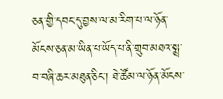ཅན་གྱི་དབང་དུ་བྱས་ལ་མ་རིག་པ་ལ་ཉོན་མོངས་ཅན་མ་ཡིན་པ་ཡོད་པ་ནི་གྲུབ་མཐའ་སྨྲ་བ་བཞི་ཆར་མཐུན་ཅིང་། ཐེ་ཚོམ་ལ་ཉོན་མོངས་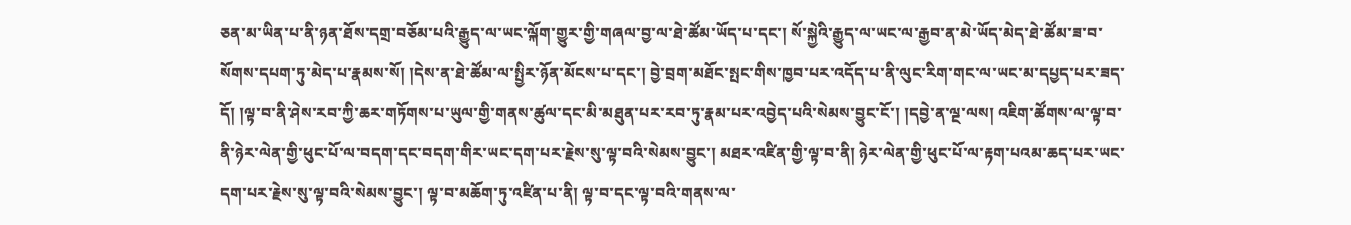ཅན་མ་ཡིན་པ་ནི་ཉན་ཐོས་དགྲ་བཅོམ་པའི་རྒྱུད་ལ་ཡང་ལྐོག་གྱུར་གྱི་གཞལ་བྱ་ལ་ཐེ་ཚོམ་ཡོད་པ་དང་། སོ་སྐྱེའི་རྒྱུད་ལ་ཡང་ལ་རྒྱབ་ན་མེ་ཡོད་མེད་ཐེ་ཚོམ་ཟ་བ་སོགས་དཔག་ཏུ་མེད་པ་རྣམས་སོ། །དེས་ན་ཐེ་ཚོམ་ལ་སྤྱིར་ཉོན་མོངས་པ་དང་། བྱེ་བྲག་མཐོང་སྤང་གིས་ཁྱབ་པར་འདོད་པ་ནི་ལུང་རིག་གང་ལ་ཡང་མ་དཔྱད་པར་ཟད་དོ། །ལྟ་བ་ནི་ཤེས་རབ་ཀྱི་ཆར་གཏོགས་པ་ཡུལ་གྱི་གནས་ཚུལ་དང་མི་མཐུན་པར་རབ་ཏུ་རྣམ་པར་འབྱེད་པའི་སེམས་བྱུང་ངོ་། །དབྱེ་ན་ལྔ་ལས། འཇིག་ཚོགས་ལ་ལྟ་བ་ནི་ཉེར་ལེན་གྱི་ཕུང་པོ་ལ་བདག་དང་བདག་གིར་ཡང་དག་པར་རྗེས་སུ་ལྟ་བའི་སེམས་བྱུང་། མཐར་འཛིན་གྱི་ལྟ་བ་ནི། ཉེར་ལེན་གྱི་ཕུང་པོ་ལ་རྟག་པའམ་ཆད་པར་ཡང་དག་པར་རྗེས་སུ་ལྟ་བའི་སེམས་བྱུང་། ལྟ་བ་མཆོག་ཏུ་འཛིན་པ་ནི། ལྟ་བ་དང་ལྟ་བའི་གནས་ལ་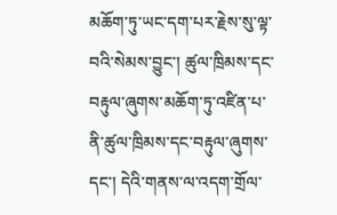མཆོག་ཏུ་ཡང་དག་པར་རྗེས་སུ་ལྟ་བའི་སེམས་བྱུང་། ཚུལ་ཁྲིམས་དང་བརྟུལ་ཞུགས་མཆོག་ཏུ་འཛིན་པ་ནི་ཚུལ་ཁྲིམས་དང་བརྟུལ་ཞུགས་དང་། དེའི་གནས་ལ་འདག་གྲོལ་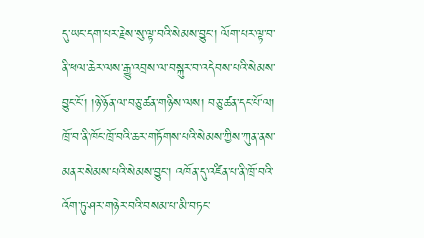དུ་ཡང་དག་པར་རྗེས་སུ་ལྟ་བའི་སེམས་བྱུང་། ལོག་པར་ལྟ་བ་ནི་ཕལ་ཆེར་ལས་རྒྱུ་འབྲས་ལ་བསྐུར་བ་འདེབས་པའི་སེམས་བྱུང་ངོ་། །ཉེ་ཉོན་ལ་བཅུ་ཚན་གཉིས་ལས། བཅུ་ཚན་དང་པོ་ལ། ཁྲོ་བ་ནི་ཁོང་ཁྲོ་བའི་ཆར་གཏོགས་པའི་སེམས་ཀྱིས་ཀུན་ནས་མནར་སེམས་པའི་སེམས་བྱུང་། འཁོན་དུ་འཛིན་པ་ནི་ཁྲོ་བའི་འོག་ཏུ་ཤར་གཉེར་བའི་བསམ་པ་མི་བཏང་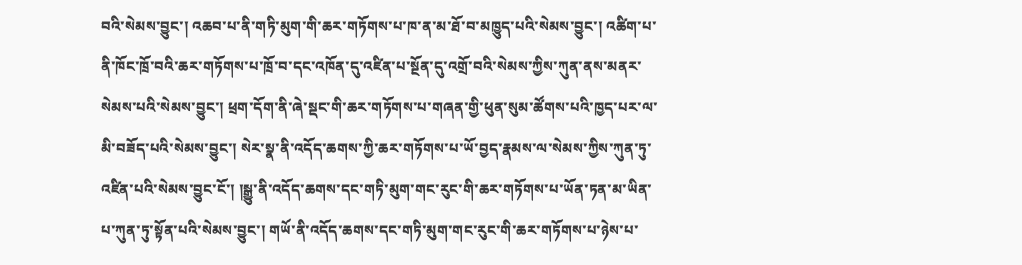བའི་སེམས་བྱུང་། འཆབ་པ་ནི་གཏི་མུག་གི་ཆར་གཏོགས་པ་ཁ་ན་མ་ཐོ་བ་མཁྱུད་པའི་སེམས་བྱུང་། འཚིག་པ་ནི་ཁོང་ཁྲོ་བའི་ཆར་གཏོགས་པ་ཁྲོ་བ་དང་འཁོན་དུ་འཛིན་པ་སྔོན་དུ་འགྲོ་བའི་སེམས་ཀྱིས་ཀུན་ནས་མནར་སེམས་པའི་སེམས་བྱུང་། ཕྲག་དོག་ནི་ཞེ་སྡང་གི་ཆར་གཏོགས་པ་གཞན་གྱི་ཕུན་སུམ་ཚོགས་པའི་ཁྱད་པར་ལ་མི་བཟོད་པའི་སེམས་བྱུང་། སེར་སྣ་ནི་འདོད་ཆགས་ཀྱི་ཆར་གཏོགས་པ་ཡོ་བྱད་རྣམས་ལ་སེམས་ཀྱིས་ཀུན་ཏུ་འཛིན་པའི་སེམས་བྱུང་ངོ་། །སྒྱུ་ནི་འདོད་ཆགས་དང་གཏི་མུག་གང་རུང་གི་ཆར་གཏོགས་པ་ཡོན་ཏན་མ་ཡིན་པ་ཀུན་ཏུ་སྟོན་པའི་སེམས་བྱུང་། གཡོ་ནི་འདོད་ཆགས་དང་གཏི་མུག་གང་རུང་གི་ཆར་གཏོགས་པ་ཉེས་པ་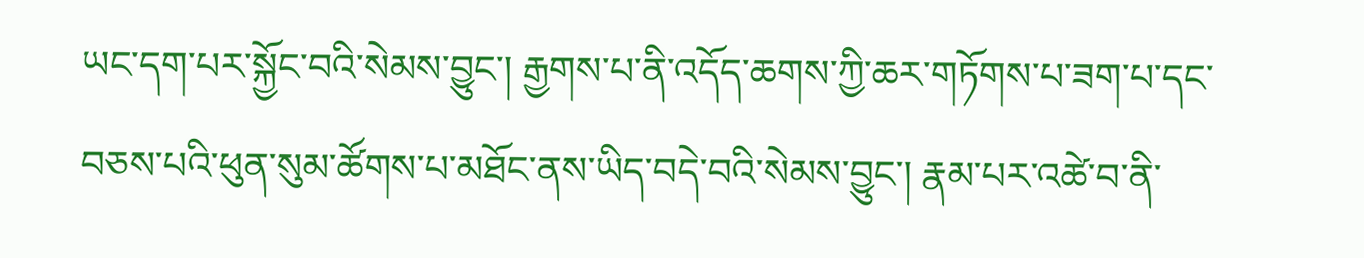ཡང་དག་པར་སྐྱོང་བའི་སེམས་བྱུང་། རྒྱགས་པ་ནི་འདོད་ཆགས་ཀྱི་ཆར་གཏོགས་པ་ཟག་པ་དང་བཅས་པའི་ཕུན་སུམ་ཚོགས་པ་མཐོང་ནས་ཡིད་བདེ་བའི་སེམས་བྱུང་། རྣམ་པར་འཚེ་བ་ནི་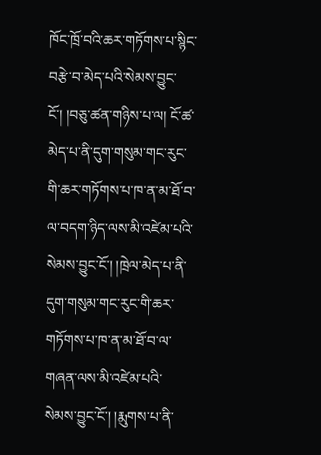ཁོང་ཁྲོ་བའི་ཆར་གཏོགས་པ་སྙིང་བརྩེ་བ་མེད་པའི་སེམས་བྱུང་ངོ་། །བཅུ་ཚན་གཉིས་པ་ལ། ངོ་ཚ་མེད་པ་ནི་དུག་གསུམ་གང་རུང་གི་ཆར་གཏོགས་པ་ཁ་ན་མ་ཐོ་བ་ལ་བདག་ཉིད་ལས་མི་འཛེམ་པའི་སེམས་བྱུང་ངོ་། །ཁྲེལ་མེད་པ་ནི་དུག་གསུམ་གང་རུང་གི་ཆར་གཏོགས་པ་ཁ་ན་མ་ཐོ་བ་ལ་གཞན་ལས་མི་འཛེམ་པའི་སེམས་བྱུང་ངོ་། །རྨུགས་པ་ནི་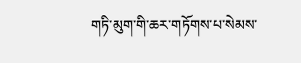གཏི་མུག་གི་ཆར་གཏོགས་པ་སེམས་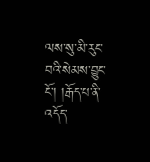ལས་སུ་མི་རུང་བའི་སེམས་བྱུང་ངོ་། །རྒོད་པ་ནི་འདོད་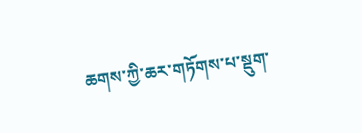ཆགས་ཀྱི་ཆར་གཏོགས་པ་སྡུག་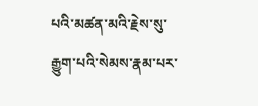པའི་མཚན་མའི་རྗེས་སུ་རྒྱུག་པའི་སེམས་རྣམ་པར་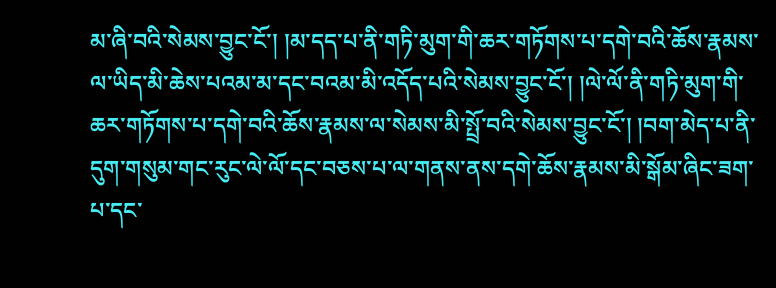མ་ཞི་བའི་སེམས་བྱུང་ངོ་། །མ་དད་པ་ནི་གཏི་མུག་གི་ཆར་གཏོགས་པ་དགེ་བའི་ཆོས་རྣམས་ལ་ཡིད་མི་ཆེས་པའམ་མ་དང་བའམ་མི་འདོད་པའི་སེམས་བྱུང་ངོ་། །ལེ་ལོ་ནི་གཏི་མུག་གི་ཆར་གཏོགས་པ་དགེ་བའི་ཆོས་རྣམས་ལ་སེམས་མི་སྤྲོ་བའི་སེམས་བྱུང་ངོ་། །བག་མེད་པ་ནི་དུག་གསུམ་གང་རུང་ལེ་ལོ་དང་བཅས་པ་ལ་གནས་ནས་དགེ་ཆོས་རྣམས་མི་སྒོམ་ཞིང་ཟག་པ་དང་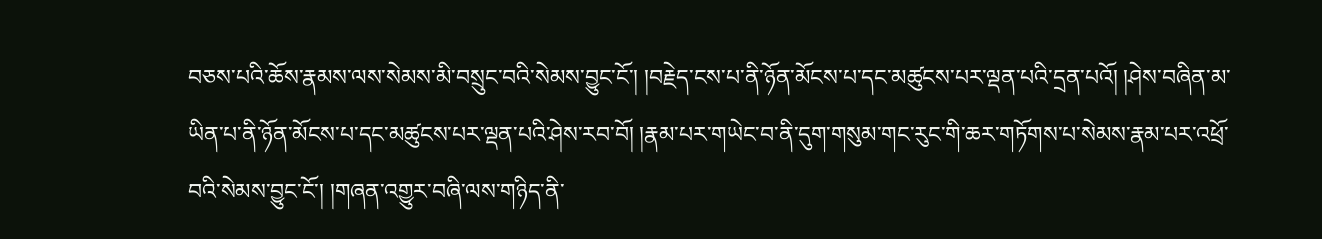བཅས་པའི་ཆོས་རྣམས་ལས་སེམས་མི་བསྲུང་བའི་སེམས་བྱུང་ངོ་། །བརྗེད་ངས་པ་ནི་ཉོན་མོངས་པ་དང་མཚུངས་པར་ལྡན་པའི་དྲན་པའོ། །ཤེས་བཞིན་མ་ཡིན་པ་ནི་ཉོན་མོངས་པ་དང་མཚུངས་པར་ལྡན་པའི་ཤེས་རབ་བོ། །རྣམ་པར་གཡེང་བ་ནི་དུག་གསུམ་གང་རུང་གི་ཆར་གཏོགས་པ་སེམས་རྣམ་པར་འཕྲོ་བའི་སེམས་བྱུང་ངོ་། །གཞན་འགྱུར་བཞི་ལས་གཉིད་ནི་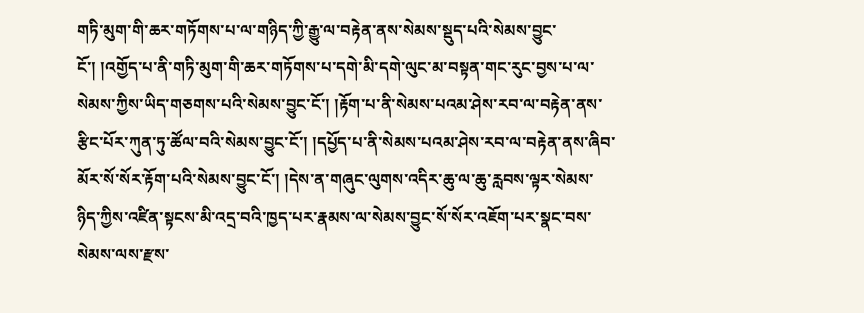གཏི་མུག་གི་ཆར་གཏོགས་པ་ལ་གཉིད་ཀྱི་རྒྱུ་ལ་བརྟེན་ནས་སེམས་སྡུད་པའི་སེམས་བྱུང་ངོ་། །འགྱོད་པ་ནི་གཏི་མུག་གི་ཆར་གཏོགས་པ་དགེ་མི་དགེ་ལུང་མ་བསྟན་གང་རུང་བྱས་པ་ལ་སེམས་ཀྱིས་ཡིད་གཅགས་པའི་སེམས་བྱུང་ངོ་། །རྟོག་པ་ནི་སེམས་པའམ་ཤེས་རབ་ལ་བརྟེན་ནས་རྩིང་པོར་ཀུན་ཏུ་ཚོལ་བའི་སེམས་བྱུང་ངོ་། །དཔྱོད་པ་ནི་སེམས་པའམ་ཤེས་རབ་ལ་བརྟེན་ནས་ཞིབ་མོར་སོ་སོར་རྟོག་པའི་སེམས་བྱུང་ངོ་། །དེས་ན་གཞུང་ལུགས་འདིར་ཆུ་ལ་ཆུ་རླབས་ལྟར་སེམས་ཉིད་ཀྱིས་འཛིན་སྟངས་མི་འདྲ་བའི་ཁྱད་པར་རྣམས་ལ་སེམས་བྱུང་སོ་སོར་འཇོག་པར་སྣང་བས་སེམས་ལས་རྫས་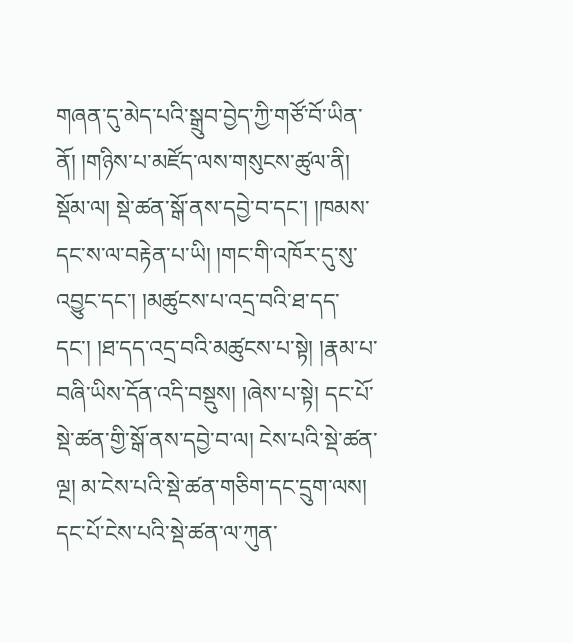གཞན་དུ་མེད་པའི་སྒྲུབ་བྱེད་ཀྱི་གཙོ་བོ་ཡིན་ནོ། །གཉིས་པ་མཛོད་ལས་གསུངས་ཚུལ་ནི། སྡོམ་ལ། སྡེ་ཚན་སྒོ་ནས་དབྱེ་བ་དང་། །ཁམས་དང་ས་ལ་བརྟེན་པ་ཡི། །གང་གི་འཁོར་དུ་སུ་འབྱུང་དང་། །མཚུངས་པ་འདྲ་བའི་ཐ་དད་དང་། །ཐ་དད་འདྲ་བའི་མཚུངས་པ་སྟེ། །རྣམ་པ་བཞི་ཡིས་དོན་འདི་བསྡུས། །ཞེས་པ་སྟེ། དང་པོ་སྡེ་ཚན་གྱི་སྒོ་ནས་དབྱེ་བ་ལ། ངེས་པའི་སྡེ་ཚན་ལྔ། མ་ངེས་པའི་སྡེ་ཚན་གཅིག་དང་དྲུག་ལས། དང་པོ་ངེས་པའི་སྡེ་ཚན་ལ་ཀུན་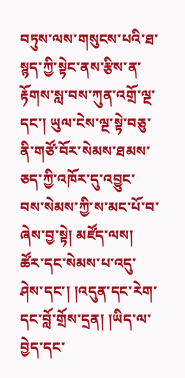བཏུས་ལས་གསུངས་པའི་ཐ་སྙད་ཀྱི་སྟེང་ནས་རྩིས་ན་རྟོགས་སླ་བས་ཀུན་འགྲོ་ལྔ་དང་། ཡུལ་ངེས་ལྔ་སྟེ་བཅུ་ནི་གཙོ་བོར་སེམས་ཐམས་ཅད་ཀྱི་འཁོར་དུ་འབྱུང་བས་སེམས་ཀྱི་ས་མང་པོ་བ་ཞེས་བྱ་སྟེ། མཛོད་ལས། ཚོར་དང་སེམས་པ་འདུ་ཤེས་དང་། །འདུན་དང་རེག་དང་བློ་གྲོས་དྲན། །ཡིད་ལ་བྱེད་དང་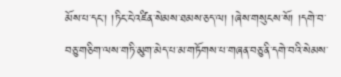མོས་པ་དང་། །ཏིང་ངེ་འཛིན་སེམས་ཐམས་ཅད་ལ། །ཞེས་གསུངས་སོ། །དགེ་བ་བཅུ་གཅིག་ལས་གཏི་མུག་མེད་པ་མ་གཏོགས་པ་གཞན་བཅུ་ནི་དགེ་བའི་སེམས་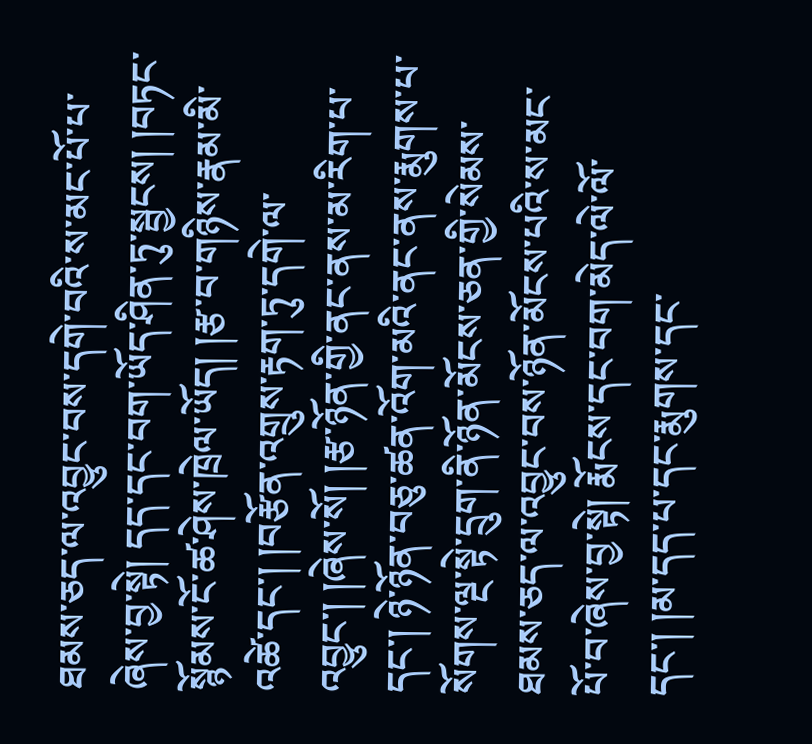ཐམས་ཅད་ལ་འབྱུང་བས་དགེ་བའི་ས་མང་པོ་པ་ཞེས་བྱ་སྟེ། དད་དང་བག་ཡོད་ཤིན་ཏུ་སྦྱངས། །བཏང་སྙོམས་ངོ་ཚ་ཤེས་ཁྲེལ་ཡོད། །རྩ་བ་གཉིས་རྣམ་མི་འཚེ་དང་། །བརྩོན་འགྲུས་རྟག་ཏུ་དགེ་ལ་འབྱུང་། །ཞེས་སོ། །རྩ་ཉོན་གྱི་ནང་ནས་མ་རིག་པ་དང་། ཉེ་ཉོན་བཅུ་ཚན་འོག་མའི་ནང་ནས་རྨུགས་པ་སོགས་ལྔ་སྟེ་དྲུག་ནི་ཉོན་མོངས་ཅན་གྱི་སེམས་ཐམས་ཅད་ལ་འབྱུང་བས་ཉོན་མོངས་པའི་ས་མང་པོ་བ་ཞེས་བྱ་སྟེ། རྨོངས་དང་བག་མེད་ལེ་ལོ་དང་། །མ་དད་པ་དང་རྨུགས་དང་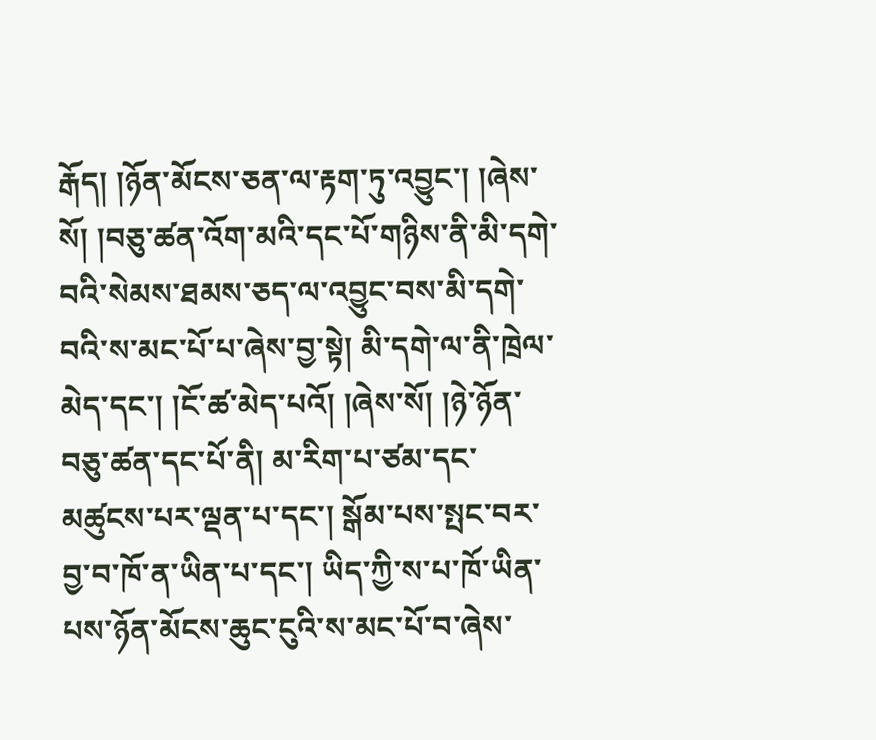རྒོད། །ཉོན་མོངས་ཅན་ལ་རྟག་ཏུ་འབྱུང་། །ཞེས་སོ། །བཅུ་ཚན་འོག་མའི་དང་པོ་གཉིས་ནི་མི་དགེ་བའི་སེམས་ཐམས་ཅད་ལ་འབྱུང་བས་མི་དགེ་བའི་ས་མང་པོ་པ་ཞེས་བྱ་སྟེ། མི་དགེ་ལ་ནི་ཁྲེལ་མེད་དང་། །ངོ་ཚ་མེད་པའོ། །ཞེས་སོ། །ཉེ་ཉོན་བཅུ་ཚན་དང་པོ་ནི། མ་རིག་པ་ཙམ་དང་མཚུངས་པར་ལྡན་པ་དང་། སྒོམ་པས་སྤང་བར་བྱ་བ་ཁོ་ན་ཡིན་པ་དང་། ཡིད་ཀྱི་ས་པ་ཁོ་ཡིན་པས་ཉོན་མོངས་ཆུང་ངུའི་ས་མང་པོ་བ་ཞེས་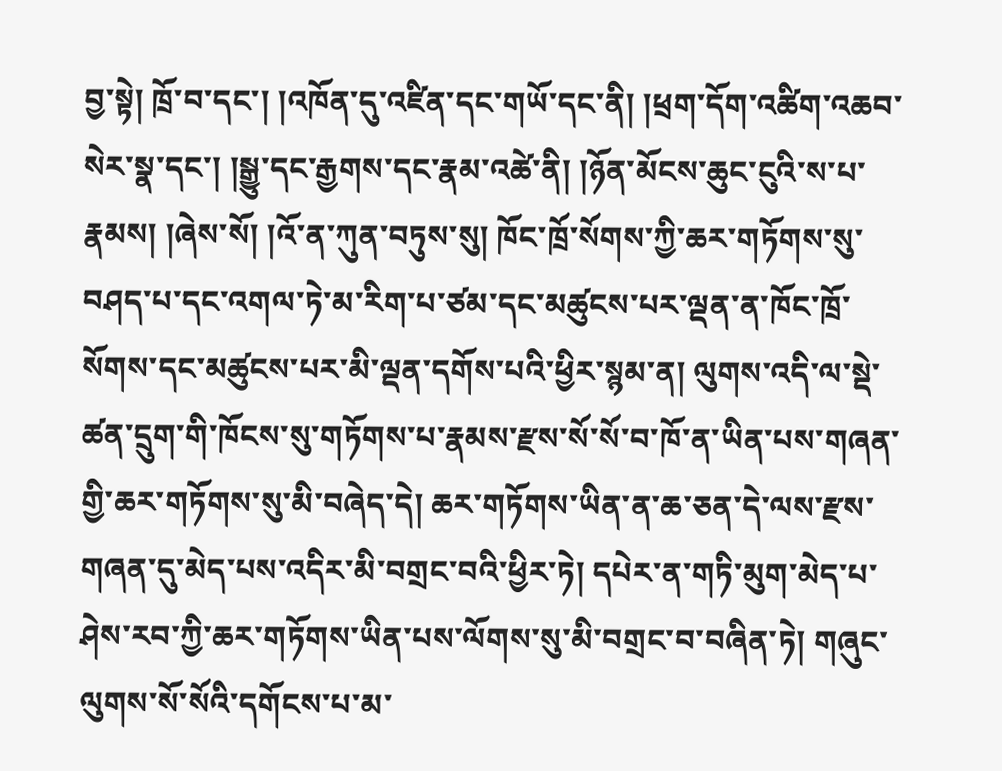བྱ་སྟེ། ཁྲོ་བ་དང་། །འཁོན་དུ་འཛིན་དང་གཡོ་དང་ནི། །ཕྲག་དོག་འཚིག་འཆབ་སེར་སྣ་དང་། །སྒྱུ་དང་རྒྱགས་དང་རྣམ་འཚེ་ནི། །ཉོན་མོངས་ཆུང་ངུའི་ས་པ་རྣམས། །ཞེས་སོ། །འོ་ན་ཀུན་བཏུས་སུ། ཁོང་ཁྲོ་སོགས་ཀྱི་ཆར་གཏོགས་སུ་བཤད་པ་དང་འགལ་ཏེ་མ་རིག་པ་ཙམ་དང་མཚུངས་པར་ལྡན་ན་ཁོང་ཁྲོ་སོགས་དང་མཚུངས་པར་མི་ལྡན་དགོས་པའི་ཕྱིར་སྙམ་ན། ལུགས་འདི་ལ་སྡེ་ཚན་དྲུག་གི་ཁོངས་སུ་གཏོགས་པ་རྣམས་རྫས་སོ་སོ་བ་ཁོ་ན་ཡིན་པས་གཞན་གྱི་ཆར་གཏོགས་སུ་མི་བཞེད་དེ། ཆར་གཏོགས་ཡིན་ན་ཆ་ཅན་དེ་ལས་རྫས་གཞན་དུ་མེད་པས་འདིར་མི་བགྲང་བའི་ཕྱིར་ཏེ། དཔེར་ན་གཏི་མུག་མེད་པ་ཤེས་རབ་ཀྱི་ཆར་གཏོགས་ཡིན་པས་ལོགས་སུ་མི་བགྲང་བ་བཞིན་ཏེ། གཞུང་ལུགས་སོ་སོའི་དགོངས་པ་མ་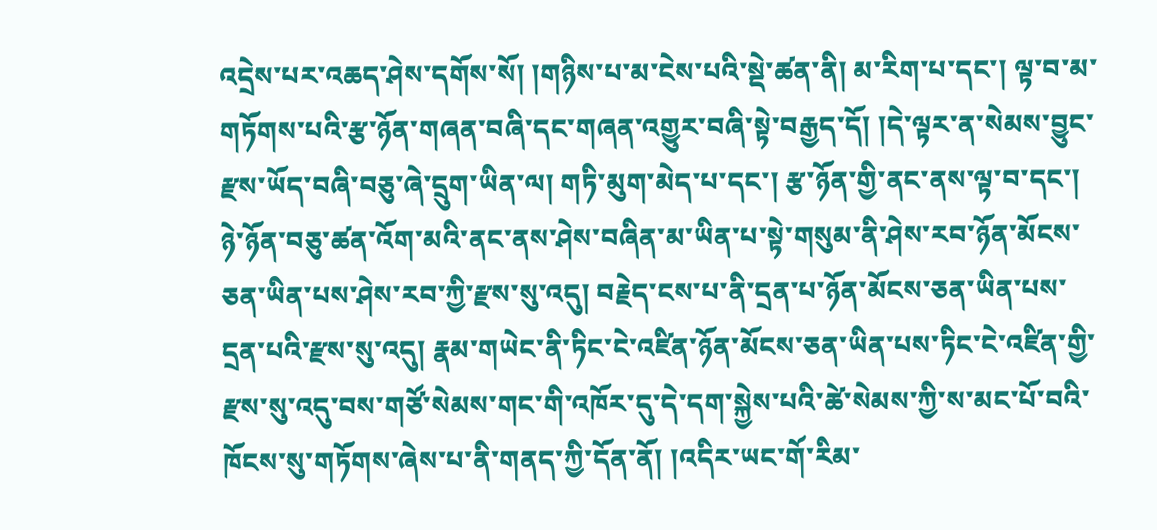འདྲེས་པར་འཆད་ཤེས་དགོས་སོ། །གཉིས་པ་མ་ངེས་པའི་སྡེ་ཚན་ནི། མ་རིག་པ་དང་། ལྟ་བ་མ་གཏོགས་པའི་རྩ་ཉོན་གཞན་བཞི་དང་གཞན་འགྱུར་བཞི་སྟེ་བརྒྱད་དོ། །དེ་ལྟར་ན་སེམས་བྱུང་རྫས་ཡོད་བཞི་བཅུ་ཞེ་དྲུག་ཡིན་ལ། གཏི་མུག་མེད་པ་དང་། རྩ་ཉོན་གྱི་ནང་ནས་ལྟ་བ་དང་། ཉེ་ཉོན་བཅུ་ཚན་འོག་མའི་ནང་ནས་ཤེས་བཞིན་མ་ཡིན་པ་སྟེ་གསུམ་ནི་ཤེས་རབ་ཉོན་མོངས་ཅན་ཡིན་པས་ཤེས་རབ་ཀྱི་རྫས་སུ་འདུ། བརྗེད་ངས་པ་ནི་དྲན་པ་ཉོན་མོངས་ཅན་ཡིན་པས་དྲན་པའི་རྫས་སུ་འདུ། རྣམ་གཡེང་ནི་ཏིང་ངེ་འཛིན་ཉོན་མོངས་ཅན་ཡིན་པས་ཏིང་ངེ་འཛིན་གྱི་རྫས་སུ་འདུ་བས་གཙོ་སེམས་གང་གི་འཁོར་དུ་དེ་དག་སྐྱེས་པའི་ཚེ་སེམས་ཀྱི་ས་མང་པོ་བའི་ཁོངས་སུ་གཏོགས་ཞེས་པ་ནི་གནད་ཀྱི་དོན་ནོ། །འདིར་ཡང་གོ་རིམ་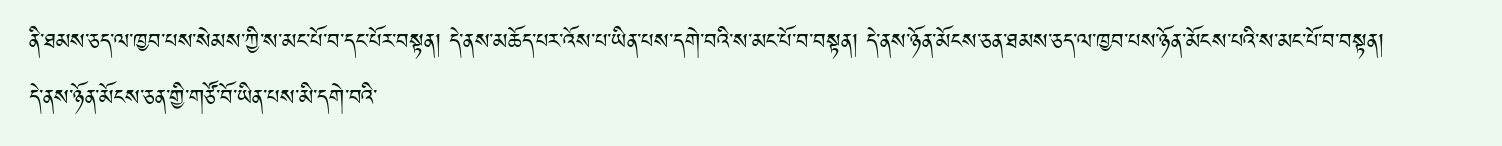ནི་ཐམས་ཅད་ལ་ཁྱབ་པས་སེམས་ཀྱི་ས་མང་པོ་བ་དང་པོར་བསྟན། དེ་ནས་མཆོད་པར་འོས་པ་ཡིན་པས་དགེ་བའི་ས་མང་པོ་བ་བསྟན། དེ་ནས་ཉོན་མོངས་ཅན་ཐམས་ཅད་ལ་ཁྱབ་པས་ཉོན་མོངས་པའི་ས་མང་པོ་བ་བསྟན། དེ་ནས་ཉོན་མོངས་ཅན་གྱི་གཙོ་བོ་ཡིན་པས་མི་དགེ་བའི་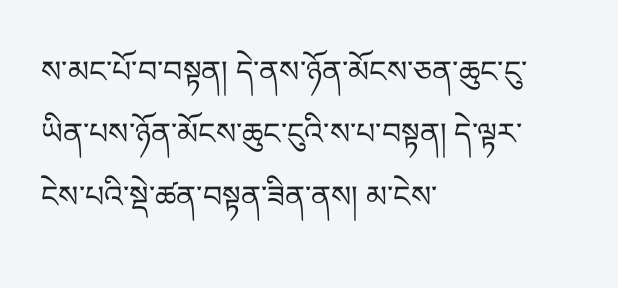ས་མང་པོ་བ་བསྟན། དེ་ནས་ཉོན་མོངས་ཅན་ཆུང་ངུ་ཡིན་པས་ཉོན་མོངས་ཆུང་ངུའི་ས་པ་བསྟན། དེ་ལྟར་ངེས་པའི་སྡེ་ཚན་བསྟན་ཟིན་ནས། མ་ངེས་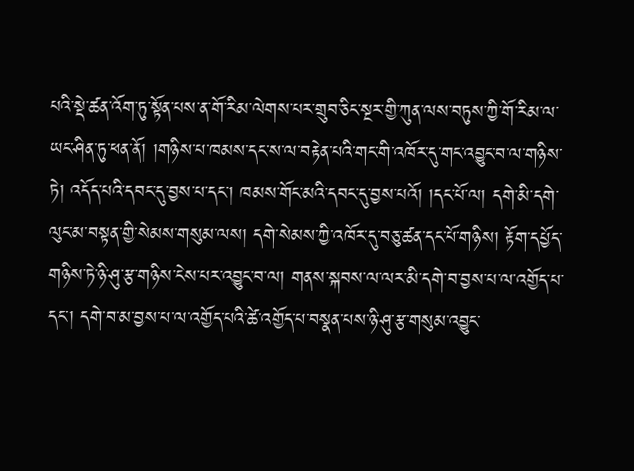པའི་སྡེ་ཚན་འོག་ཏུ་སྟོན་པས་ན་གོ་རིམ་ལེགས་པར་གྲུབ་ཅིང་སྔར་གྱི་ཀུན་ལས་བཏུས་ཀྱི་གོ་རིམ་ལ་ཡང་ཤིན་ཏུ་ཕན་ནོ། །གཉིས་པ་ཁམས་དང་ས་ལ་བརྟེན་པའི་གང་གི་འཁོར་དུ་གང་འབྱུང་བ་ལ་གཉིས་ཏེ། འདོད་པའི་དབང་དུ་བྱས་པ་དང་། ཁམས་གོང་མའི་དབང་དུ་བྱས་པའོ། །དང་པོ་ལ། དགེ་མི་དགེ་ལུང་མ་བསྟན་གྱི་སེམས་གསུམ་ལས། དགེ་སེམས་ཀྱི་འཁོར་དུ་བཅུ་ཚན་དང་པོ་གཉིས། རྟོག་དཔྱོད་གཉིས་ཏེ་ཉི་ཤུ་རྩ་གཉིས་ངེས་པར་འབྱུང་བ་ལ། གནས་སྐབས་ལ་ལར་མི་དགེ་བ་བྱས་པ་ལ་འགྱོད་པ་དང་། དགེ་བ་མ་བྱས་པ་ལ་འགྱོད་པའི་ཚེ་འགྱོད་པ་བསྣན་པས་ཉི་ཤུ་རྩ་གསུམ་འབྱུང་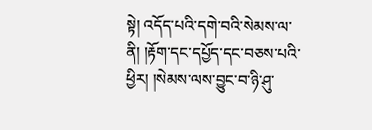སྟེ། འདོད་པའི་དགེ་བའི་སེམས་ལ་ནི། །རྟོག་དང་དཔྱོད་དང་བཅས་པའི་ཕྱིར། །སེམས་ལས་བྱུང་བ་ཉི་ཤུ་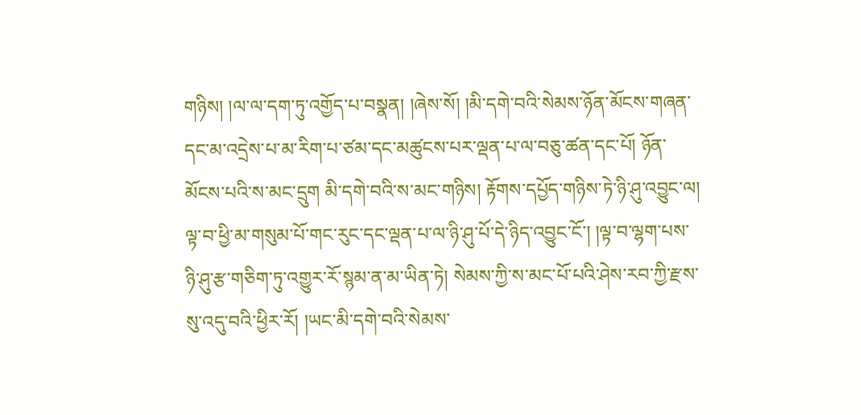གཉིས། །ལ་ལ་དག་ཏུ་འགྱོད་པ་བསྣན། །ཞེས་སོ། །མི་དགེ་བའི་སེམས་ཉོན་མོངས་གཞན་དང་མ་འདྲེས་པ་མ་རིག་པ་ཙམ་དང་མཚུངས་པར་ལྡན་པ་ལ་བཅུ་ཚན་དང་པོ། ཉོན་མོངས་པའི་ས་མང་དྲུག མི་དགེ་བའི་ས་མང་གཉིས། རྟོགས་དཔྱོད་གཉིས་ཏེ་ཉི་ཤུ་འབྱུང་ལ། ལྟ་བ་ཕྱི་མ་གསུམ་པོ་གང་རུང་དང་ལྡན་པ་ལ་ཉི་ཤུ་པོ་དེ་ཉིད་འབྱུང་ངོ་། །ལྟ་བ་ལྷག་པས་ཉི་ཤུ་རྩ་གཅིག་ཏུ་འགྱུར་རོ་སྙམ་ན་མ་ཡིན་ཏེ། སེམས་ཀྱི་ས་མང་པོ་པའི་ཤེས་རབ་ཀྱི་རྫས་སུ་འདུ་བའི་ཕྱིར་རོ། །ཡང་མི་དགེ་བའི་སེམས་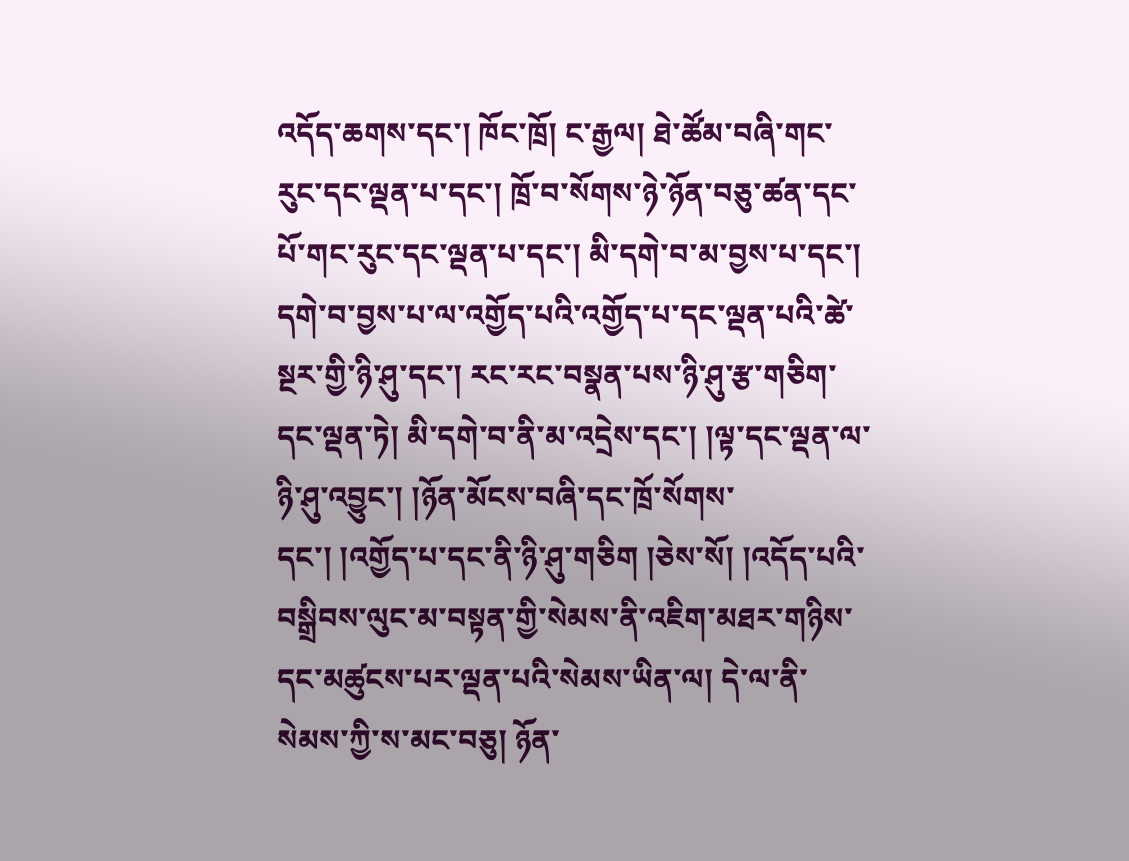འདོད་ཆགས་དང་། ཁོང་ཁྲོ། ང་རྒྱལ། ཐེ་ཚོམ་བཞི་གང་རུང་དང་ལྡན་པ་དང་། ཁྲོ་བ་སོགས་ཉེ་ཉོན་བཅུ་ཚན་དང་པོ་གང་རུང་དང་ལྡན་པ་དང་། མི་དགེ་བ་མ་བྱས་པ་དང་། དགེ་བ་བྱས་པ་ལ་འགྱོད་པའི་འགྱོད་པ་དང་ལྡན་པའི་ཚེ་སྔར་གྱི་ཉི་ཤུ་དང་། རང་རང་བསྣན་པས་ཉི་ཤུ་རྩ་གཅིག་དང་ལྡན་ཏེ། མི་དགེ་བ་ནི་མ་འདྲེས་དང་། །ལྟ་དང་ལྡན་ལ་ཉི་ཤུ་འབྱུང་། །ཉོན་མོངས་བཞི་དང་ཁྲོ་སོགས་དང་། །འགྱོད་པ་དང་ནི་ཉི་ཤུ་གཅིག །ཅེས་སོ། །འདོད་པའི་བསྒྲིབས་ལུང་མ་བསྟན་གྱི་སེམས་ནི་འཇིག་མཐར་གཉིས་དང་མཚུངས་པར་ལྡན་པའི་སེམས་ཡིན་ལ། དེ་ལ་ནི་སེམས་ཀྱི་ས་མང་བཅུ། ཉོན་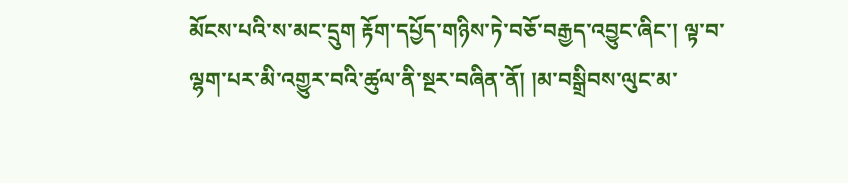མོངས་པའི་ས་མང་དྲུག རྟོག་དཔྱོད་གཉིས་ཏེ་བཅོ་བརྒྱད་འབྱུང་ཞིང་། ལྟ་བ་ལྷག་པར་མི་འགྱུར་བའི་ཚུལ་ནི་སྔར་བཞིན་ནོ། །མ་བསྒྲིབས་ལུང་མ་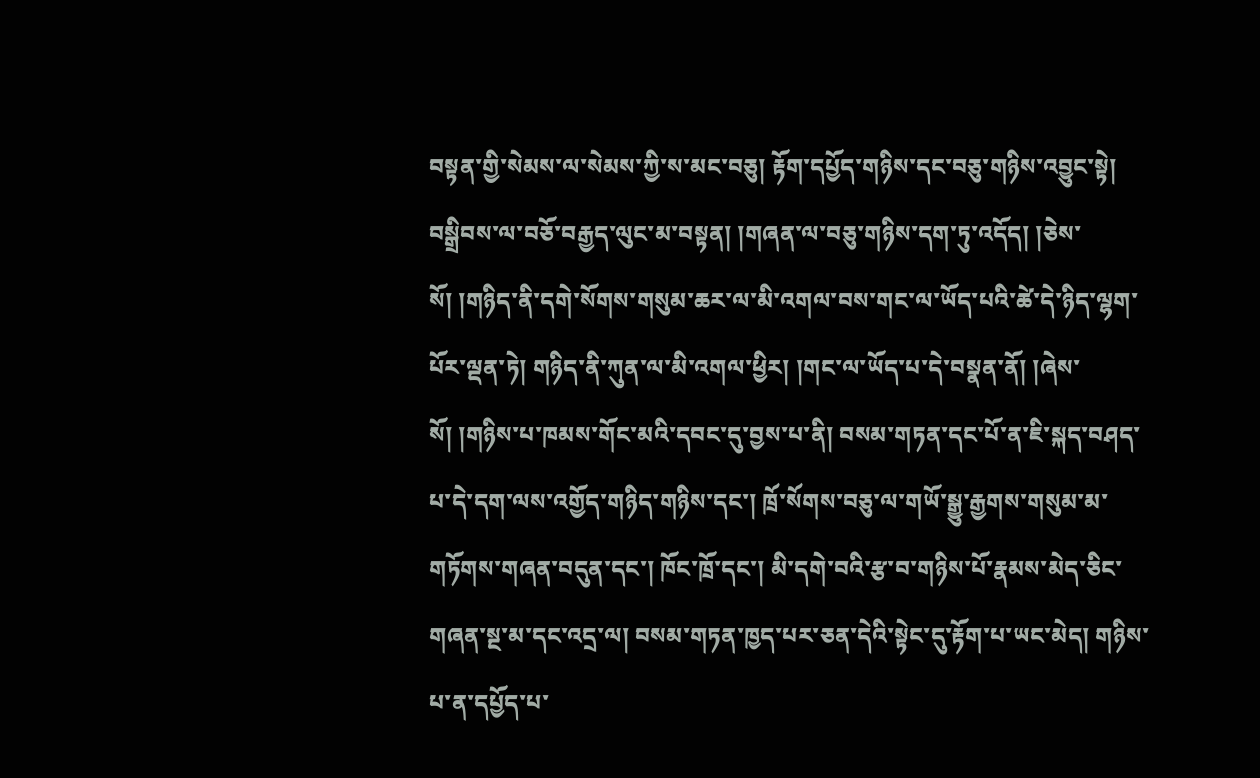བསྟན་གྱི་སེམས་ལ་སེམས་ཀྱི་ས་མང་བཅུ། རྟོག་དཔྱོད་གཉིས་དང་བཅུ་གཉིས་འབྱུང་སྟེ། བསྒྲིབས་ལ་བཅོ་བརྒྱད་ལུང་མ་བསྟན། །གཞན་ལ་བཅུ་གཉིས་དག་ཏུ་འདོད། །ཅེས་སོ། །གཉིད་ནི་དགེ་སོགས་གསུམ་ཆར་ལ་མི་འགལ་བས་གང་ལ་ཡོད་པའི་ཚེ་དེ་ཉིད་ལྷག་པོར་ལྡན་ཏེ། གཉིད་ནི་ཀུན་ལ་མི་འགལ་ཕྱིར། །གང་ལ་ཡོད་པ་དེ་བསྣན་ནོ། །ཞེས་སོ། །གཉིས་པ་ཁམས་གོང་མའི་དབང་དུ་བྱས་པ་ནི། བསམ་གཏན་དང་པོ་ན་ཇི་སྐད་བཤད་པ་དེ་དག་ལས་འགྱོད་གཉིད་གཉིས་དང་། ཁྲོ་སོགས་བཅུ་ལ་གཡོ་སྒྱུ་རྒྱགས་གསུམ་མ་གཏོགས་གཞན་བདུན་དང་། ཁོང་ཁྲོ་དང་། མི་དགེ་བའི་རྩ་བ་གཉིས་པོ་རྣམས་མེད་ཅིང་གཞན་སྔ་མ་དང་འདྲ་ལ། བསམ་གཏན་ཁྱད་པར་ཅན་དེའི་སྟེང་དུ་རྟོག་པ་ཡང་མེད། གཉིས་པ་ན་དཔྱོད་པ་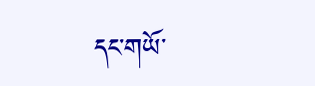དང་གཡོ་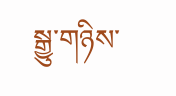སྒྱུ་གཉིས་